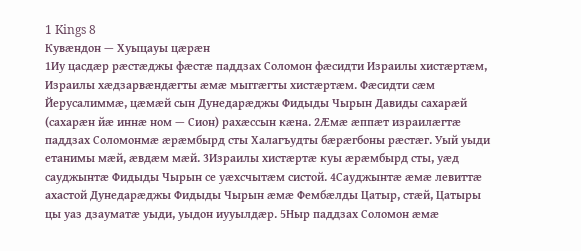1 Kings 8
Кувӕндон — Хуыцауы цӕрӕн
1Иу цасдӕр рӕстӕджы фӕстӕ паддзах Соломон фӕсидти Израилы хистӕртӕм, Израилы хӕдзарвӕндӕгты ӕмӕ мыггӕгты хистӕртӕм. Фӕсидти сӕм Йерусалиммӕ, цӕмӕй сын Дунедарӕджы Фидыды Чырын Давиды сахарӕй (сахарӕн йӕ иннӕ ном — Сион) рахӕссын кӕна. 2Ӕмӕ ӕппӕт израилӕгтӕ паддзах Соломонмӕ ӕрӕмбырд сты Халагъудты бӕрӕгбоны рӕстӕг. Уый уыди етанимы мӕй, ӕвдӕм мӕй. 3Израилы хистӕртӕ куы ӕрӕмбырд сты, уӕд сауджынтӕ Фидыды Чырын се уӕхсчытӕм систой. 4Сауджынтӕ ӕмӕ левиттӕ ахастой Дунедарӕджы Фидыды Чырын ӕмӕ Фембӕлды Цатыр, стӕй, Цатыры цы уаз дзауматӕ уыди, уыдон иууылдӕр. 5Ныр паддзах Соломон ӕмӕ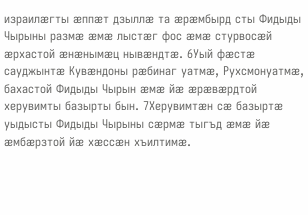израилӕгты ӕппӕт дзыллӕ та ӕрӕмбырд сты Фидыды Чырыны размӕ ӕмӕ лыстӕг фос ӕмӕ стурвосӕй ӕрхастой ӕнӕнымӕц нывӕндтӕ. 6Уый фӕстӕ сауджынтӕ Кувӕндоны рӕбинаг уатмӕ, Рухсмонуатмӕ, бахастой Фидыды Чырын ӕмӕ йӕ ӕрӕвӕрдтой херувимты базырты бын. 7Херувимтӕн сӕ базыртӕ уыдысты Фидыды Чырыны сӕрмӕ тыгъд ӕмӕ йӕ ӕмбӕрзтой йӕ хӕссӕн хъилтимӕ.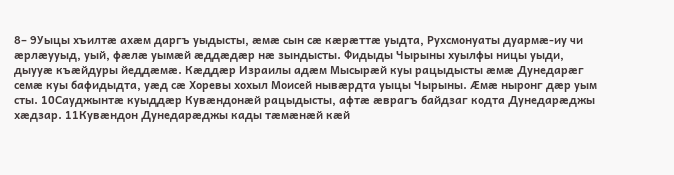8– 9Уыцы хъилтӕ ахӕм даргъ уыдысты, ӕмӕ сын сӕ кӕрӕттӕ уыдта, Рухсмонуаты дуармӕ-иу чи ӕрлӕууыд, уый, фӕлӕ уымӕй ӕддӕдӕр нӕ зындысты. Фидыды Чырыны хуылфы ницы уыди, дыууӕ къӕйдуры йеддӕмӕ. Кӕддӕр Израилы адӕм Мысырӕй куы рацыдысты ӕмӕ Дунедарӕг семӕ куы бафидыдта, уӕд сӕ Хоревы хохыл Моисей нывӕрдта уыцы Чырыны. Ӕмӕ ныронг дӕр уым сты. 10Сауджынтӕ куыддӕр Кувӕндонӕй рацыдысты, афтӕ ӕврагъ байдзаг кодта Дунедарӕджы хӕдзар. 11Кувӕндон Дунедарӕджы кады тӕмӕнӕй кӕй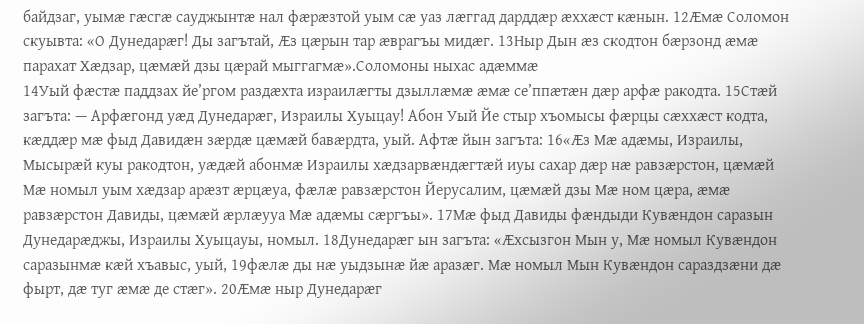байдзаг, уымӕ гӕсгӕ сауджынтӕ нал фӕрӕзтой уым сӕ уаз лӕггад дарддӕр ӕххӕст кӕнын. 12Ӕмӕ Соломон скуывта: «О Дунедарӕг! Ды загътай, Ӕз цӕрын тар ӕврагъы мидӕг. 13Ныр Дын ӕз скодтон бӕрзонд ӕмӕ парахат Хӕдзар, цӕмӕй дзы цӕрай мыггагмӕ».Соломоны ныхас адӕммӕ
14Уый фӕстӕ паддзах йе’ргом раздӕхта израилӕгты дзыллӕмӕ ӕмӕ се’ппӕтӕн дӕр арфӕ ракодта. 15Стӕй загъта: — Арфӕгонд уӕд Дунедарӕг, Израилы Хуыцау! Абон Уый Йе стыр хъомысы фӕрцы сӕххӕст кодта, кӕддӕр мӕ фыд Давидӕн зӕрдӕ цӕмӕй бавӕрдта, уый. Афтӕ йын загъта: 16«Ӕз Мӕ адӕмы, Израилы, Мысырӕй куы ракодтон, уӕдӕй абонмӕ Израилы хӕдзарвӕндӕгтӕй иуы сахар дӕр нӕ равзӕрстон, цӕмӕй Мӕ номыл уым хӕдзар арӕзт ӕрцӕуа, фӕлӕ равзӕрстон Йерусалим, цӕмӕй дзы Мӕ ном цӕра, ӕмӕ равзӕрстон Давиды, цӕмӕй ӕрлӕууа Мӕ адӕмы сӕргъы». 17Мӕ фыд Давиды фӕндыди Кувӕндон саразын Дунедарӕджы, Израилы Хуыцауы, номыл. 18Дунедарӕг ын загъта: «Ӕхсызгон Мын у, Мӕ номыл Кувӕндон саразынмӕ кӕй хъавыс, уый, 19фӕлӕ ды нӕ уыдзынӕ йӕ аразӕг. Мӕ номыл Мын Кувӕндон сараздзӕни дӕ фырт, дӕ туг ӕмӕ де стӕг». 20Ӕмӕ ныр Дунедарӕг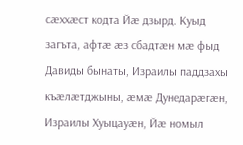сӕххӕст кодта Йӕ дзырд. Куыд загъта, афтӕ ӕз сбадтӕн мӕ фыд Давиды бынаты, Израилы паддзахы къӕлӕтджыны, ӕмӕ Дунедарӕгӕн, Израилы Хуыцауӕн, Йӕ номыл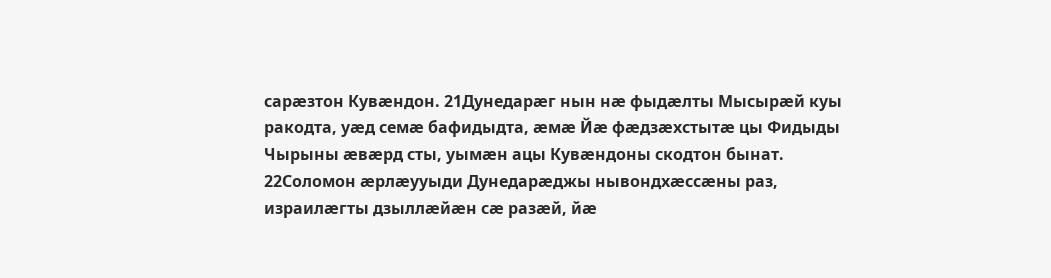сарӕзтон Кувӕндон. 21Дунедарӕг нын нӕ фыдӕлты Мысырӕй куы ракодта, уӕд семӕ бафидыдта, ӕмӕ Йӕ фӕдзӕхстытӕ цы Фидыды Чырыны ӕвӕрд сты, уымӕн ацы Кувӕндоны скодтон бынат. 22Соломон ӕрлӕууыди Дунедарӕджы нывондхӕссӕны раз, израилӕгты дзыллӕйӕн сӕ разӕй, йӕ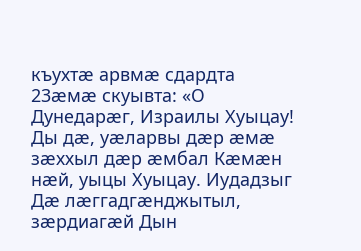къухтӕ арвмӕ сдардта 23ӕмӕ скуывта: «О Дунедарӕг, Израилы Хуыцау! Ды дӕ, уӕларвы дӕр ӕмӕ зӕххыл дӕр ӕмбал Кӕмӕн нӕй, уыцы Хуыцау. Иудадзыг Дӕ лӕггадгӕнджытыл, зӕрдиагӕй Дын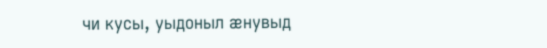чи кусы, уыдоныл ӕнувыд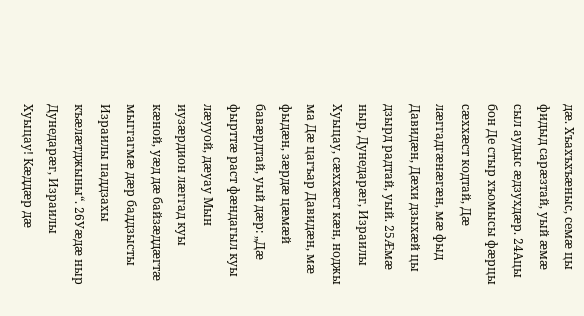дӕ. Хъахъхъӕныс, семӕ цы фидыд сарӕзтай, уый ӕмӕ сыл аудыс ӕдзухдӕр. 24Ацы бон Де стыр хъомысы фӕрцы сӕххӕст кодтай, Дӕ лӕггадгӕнӕгӕн, мӕ фыд Давидӕн, Дӕхи дзыхӕй цы дзырд радтай, уый. 25Ӕмӕ ныр, Дунедарӕг, Израилы Хуыцау, сӕххӕст кӕн, ноджы ма Дӕ цагъар Давидӕн, мӕ фыдӕн, зӕрдӕ цӕмӕй бавӕрдтай, уый дӕр: „Дӕ фырттӕ раст фӕндагыл куы лӕууой, дӕуау Мын иузӕрдион лӕггад куы кӕной, уӕд дӕ байзӕддӕгтӕ мыггагмӕ дӕр баддзысты Израилы паддзахы къӕлӕтджыны“. 26Уӕдӕ ныр Дунедарӕг, Израилы Хуыцау! Кӕддӕр дӕ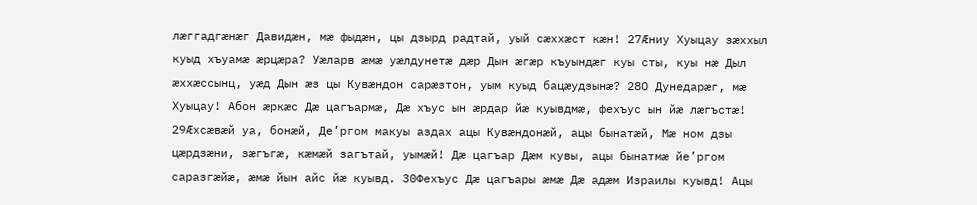лӕггадгӕнӕг Давидӕн, мӕ фыдӕн, цы дзырд радтай, уый сӕххӕст кӕн! 27Ӕниу Хуыцау зӕххыл куыд хъуамӕ ӕрцӕра? Уӕларв ӕмӕ уӕлдунетӕ дӕр Дын ӕгӕр къуындӕг куы сты, куы нӕ Дыл ӕххӕссынц, уӕд Дын ӕз цы Кувӕндон сарӕзтон, уым куыд бацӕудзынӕ? 28О Дунедарӕг, мӕ Хуыцау! Абон ӕркӕс Дӕ цагъармӕ, Дӕ хъус ын ӕрдар йӕ куывдмӕ, фехъус ын йӕ лӕгъстӕ! 29Ӕхсӕвӕй уа, бонӕй, Де’ргом макуы аздах ацы Кувӕндонӕй, ацы бынатӕй, Мӕ ном дзы цӕрдзӕни, зӕгъгӕ, кӕмӕй загътай, уымӕй! Дӕ цагъар Дӕм кувы, ацы бынатмӕ йе’ргом саразгӕйӕ, ӕмӕ йын айс йӕ куывд. 30Фехъус Дӕ цагъары ӕмӕ Дӕ адӕм Израилы куывд! Ацы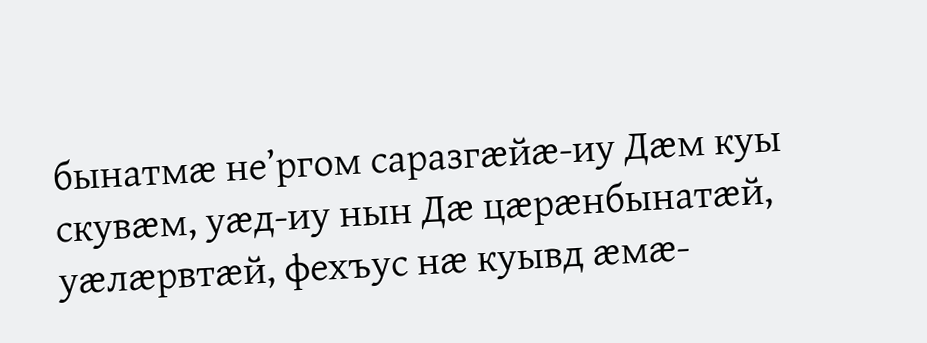бынатмӕ не’ргом саразгӕйӕ-иу Дӕм куы скувӕм, уӕд-иу нын Дӕ цӕрӕнбынатӕй, уӕлӕрвтӕй, фехъус нӕ куывд ӕмӕ-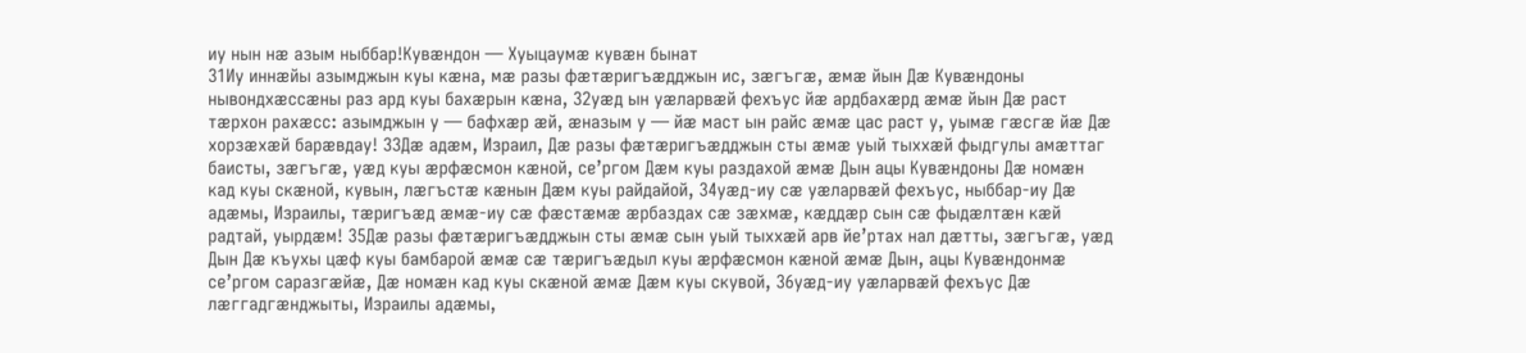иу нын нӕ азым ныббар!Кувӕндон — Хуыцаумӕ кувӕн бынат
31Иу иннӕйы азымджын куы кӕна, мӕ разы фӕтӕригъӕдджын ис, зӕгъгӕ, ӕмӕ йын Дӕ Кувӕндоны нывондхӕссӕны раз ард куы бахӕрын кӕна, 32уӕд ын уӕларвӕй фехъус йӕ ардбахӕрд ӕмӕ йын Дӕ раст тӕрхон рахӕсс: азымджын у — бафхӕр ӕй, ӕназым у — йӕ маст ын райс ӕмӕ цас раст у, уымӕ гӕсгӕ йӕ Дӕ хорзӕхӕй барӕвдау! 33Дӕ адӕм, Израил, Дӕ разы фӕтӕригъӕдджын сты ӕмӕ уый тыххӕй фыдгулы амӕттаг баисты, зӕгъгӕ, уӕд куы ӕрфӕсмон кӕной, се’ргом Дӕм куы раздахой ӕмӕ Дын ацы Кувӕндоны Дӕ номӕн кад куы скӕной, кувын, лӕгъстӕ кӕнын Дӕм куы райдайой, 34уӕд-иу сӕ уӕларвӕй фехъус, ныббар-иу Дӕ адӕмы, Израилы, тӕригъӕд ӕмӕ-иу сӕ фӕстӕмӕ ӕрбаздах сӕ зӕхмӕ, кӕддӕр сын сӕ фыдӕлтӕн кӕй радтай, уырдӕм! 35Дӕ разы фӕтӕригъӕдджын сты ӕмӕ сын уый тыххӕй арв йе’ртах нал дӕтты, зӕгъгӕ, уӕд Дын Дӕ къухы цӕф куы бамбарой ӕмӕ сӕ тӕригъӕдыл куы ӕрфӕсмон кӕной ӕмӕ Дын, ацы Кувӕндонмӕ се’ргом саразгӕйӕ, Дӕ номӕн кад куы скӕной ӕмӕ Дӕм куы скувой, 36уӕд-иу уӕларвӕй фехъус Дӕ лӕггадгӕнджыты, Израилы адӕмы,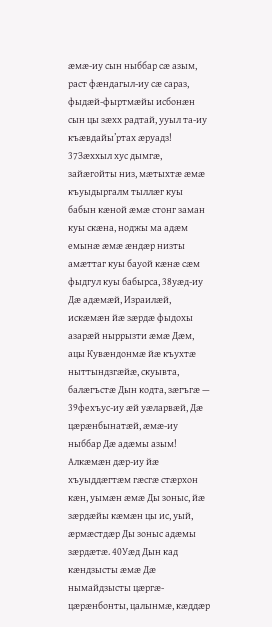ӕмӕ-иу сын ныббар сӕ азым, раст фӕндагыл-иу сӕ сараз, фыдӕй-фыртмӕйы исбонӕн сын цы зӕхх радтай, ууыл та-иу къӕвдайы’ртах ӕруадз! 37Зӕххыл хус дымгӕ, зайӕгойты низ, мӕтыхтӕ ӕмӕ къуыдыргалм тыллӕг куы бабын кӕной ӕмӕ стонг заман куы скӕна, ноджы ма адӕм емынӕ ӕмӕ ӕндӕр низты амӕттаг куы бауой кӕнӕ сӕм фыдгул куы бабырса, 38уӕд-иу Дӕ адӕмӕй, Израилӕй, искӕмӕн йӕ зӕрдӕ фыдохы азарӕй ныррызти ӕмӕ Дӕм, ацы Кувӕндонмӕ йӕ къухтӕ ныттындзгӕйӕ, скуывта, балӕгъстӕ Дын кодта, зӕгъгӕ — 39фехъус-иу ӕй уӕларвӕй, Дӕ цӕрӕнбынатӕй, ӕмӕ-иу ныббар Дӕ адӕмы азым! Алкӕмӕн дӕр-иу йӕ хъуыддӕгтӕм гӕсгӕ стӕрхон кӕн, уымӕн ӕмӕ Ды зоныс, йӕ зӕрдӕйы кӕмӕн цы ис, уый, ӕрмӕстдӕр Ды зоныс адӕмы зӕрдӕтӕ. 40Уӕд Дын кад кӕндзысты ӕмӕ Дӕ нымайдзысты цӕргӕ-цӕрӕнбонты, цалынмӕ, кӕддӕр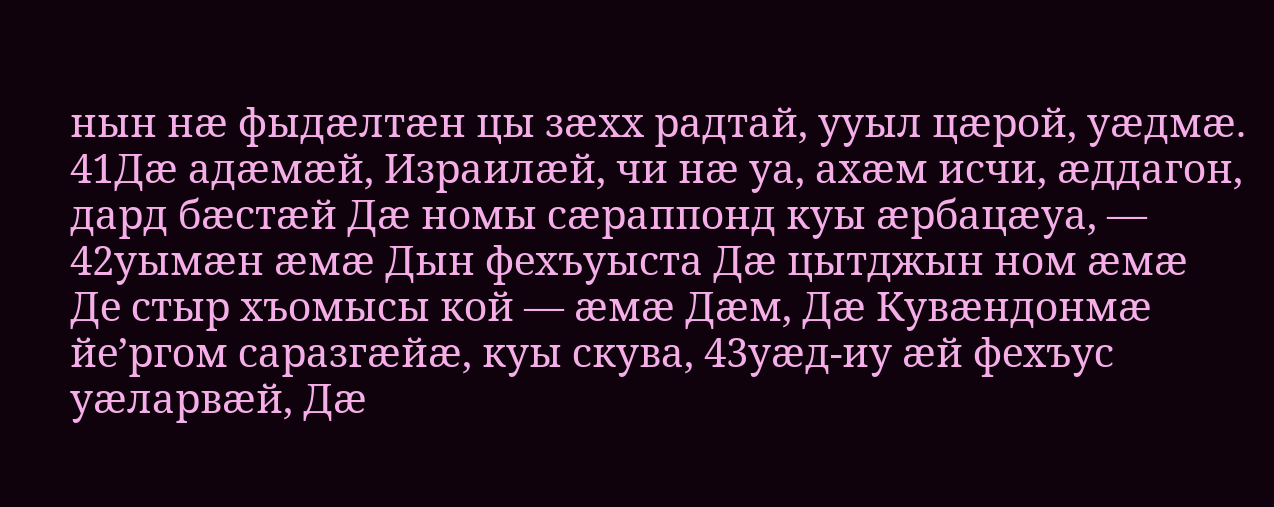нын нӕ фыдӕлтӕн цы зӕхх радтай, ууыл цӕрой, уӕдмӕ. 41Дӕ адӕмӕй, Израилӕй, чи нӕ уа, ахӕм исчи, ӕддагон, дард бӕстӕй Дӕ номы сӕраппонд куы ӕрбацӕуа, — 42уымӕн ӕмӕ Дын фехъуыста Дӕ цытджын ном ӕмӕ Де стыр хъомысы кой — ӕмӕ Дӕм, Дӕ Кувӕндонмӕ йе’ргом саразгӕйӕ, куы скува, 43уӕд-иу ӕй фехъус уӕларвӕй, Дӕ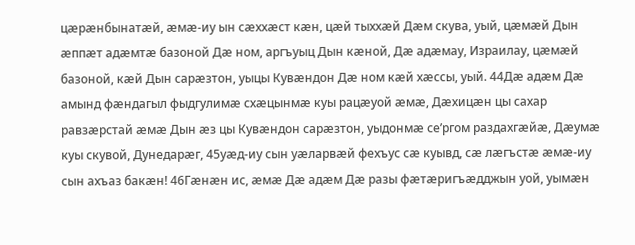цӕрӕнбынатӕй, ӕмӕ-иу ын сӕххӕст кӕн, цӕй тыххӕй Дӕм скува, уый, цӕмӕй Дын ӕппӕт адӕмтӕ базоной Дӕ ном, аргъуыц Дын кӕной, Дӕ адӕмау, Израилау, цӕмӕй базоной, кӕй Дын сарӕзтон, уыцы Кувӕндон Дӕ ном кӕй хӕссы, уый. 44Дӕ адӕм Дӕ амынд фӕндагыл фыдгулимӕ схӕцынмӕ куы рацӕуой ӕмӕ, Дӕхицӕн цы сахар равзӕрстай ӕмӕ Дын ӕз цы Кувӕндон сарӕзтон, уыдонмӕ се’ргом раздахгӕйӕ, Дӕумӕ куы скувой, Дунедарӕг, 45уӕд-иу сын уӕларвӕй фехъус сӕ куывд, сӕ лӕгъстӕ ӕмӕ-иу сын ахъаз бакӕн! 46Гӕнӕн ис, ӕмӕ Дӕ адӕм Дӕ разы фӕтӕригъӕдджын уой, уымӕн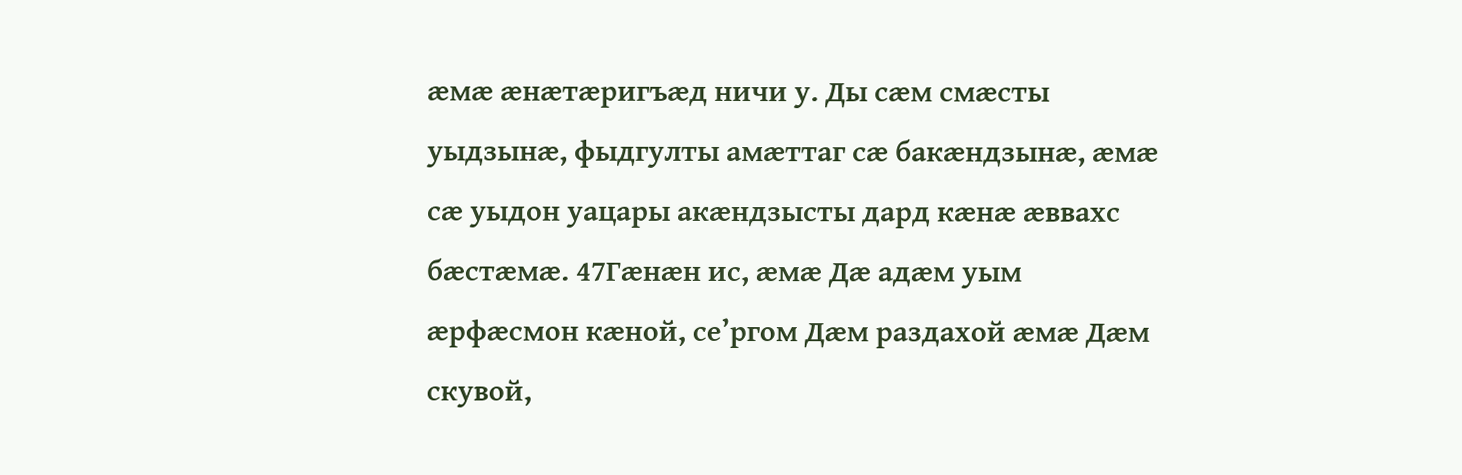ӕмӕ ӕнӕтӕригъӕд ничи у. Ды сӕм смӕсты уыдзынӕ, фыдгулты амӕттаг сӕ бакӕндзынӕ, ӕмӕ сӕ уыдон уацары акӕндзысты дард кӕнӕ ӕввахс бӕстӕмӕ. 47Гӕнӕн ис, ӕмӕ Дӕ адӕм уым ӕрфӕсмон кӕной, се’ргом Дӕм раздахой ӕмӕ Дӕм скувой,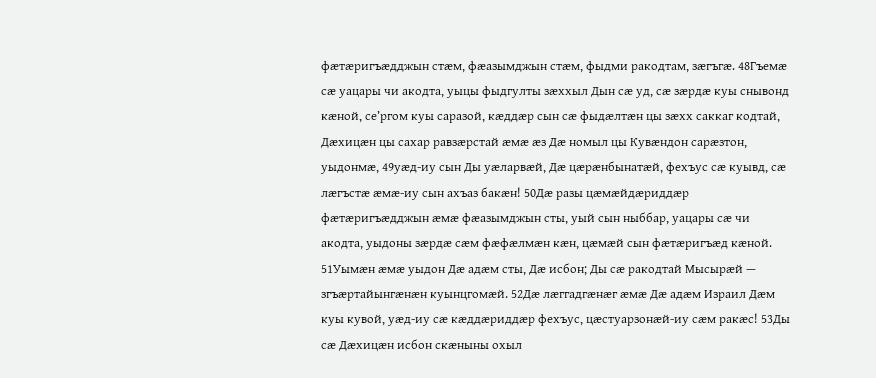фӕтӕригъӕдджын стӕм, фӕазымджын стӕм, фыдми ракодтам, зӕгъгӕ. 48Гъемӕ сӕ уацары чи акодта, уыцы фыдгулты зӕххыл Дын сӕ уд, сӕ зӕрдӕ куы снывонд кӕной, се’ргом куы саразой, кӕддӕр сын сӕ фыдӕлтӕн цы зӕхх саккаг кодтай, Дӕхицӕн цы сахар равзӕрстай ӕмӕ ӕз Дӕ номыл цы Кувӕндон сарӕзтон, уыдонмӕ, 49уӕд-иу сын Ды уӕларвӕй, Дӕ цӕрӕнбынатӕй, фехъус сӕ куывд, сӕ лӕгъстӕ ӕмӕ-иу сын ахъаз бакӕн! 50Дӕ разы цӕмӕйдӕриддӕр фӕтӕригъӕдджын ӕмӕ фӕазымджын сты, уый сын ныббар, уацары сӕ чи акодта, уыдоны зӕрдӕ сӕм фӕфӕлмӕн кӕн, цӕмӕй сын фӕтӕригъӕд кӕной. 51Уымӕн ӕмӕ уыдон Дӕ адӕм сты, Дӕ исбон; Ды сӕ ракодтай Мысырӕй — згъӕртайынгӕнӕн куынцгомӕй. 52Дӕ лӕггадгӕнӕг ӕмӕ Дӕ адӕм Израил Дӕм куы кувой, уӕд-иу сӕ кӕддӕриддӕр фехъус, цӕстуарзонӕй-иу сӕм ракӕс! 53Ды сӕ Дӕхицӕн исбон скӕныны охыл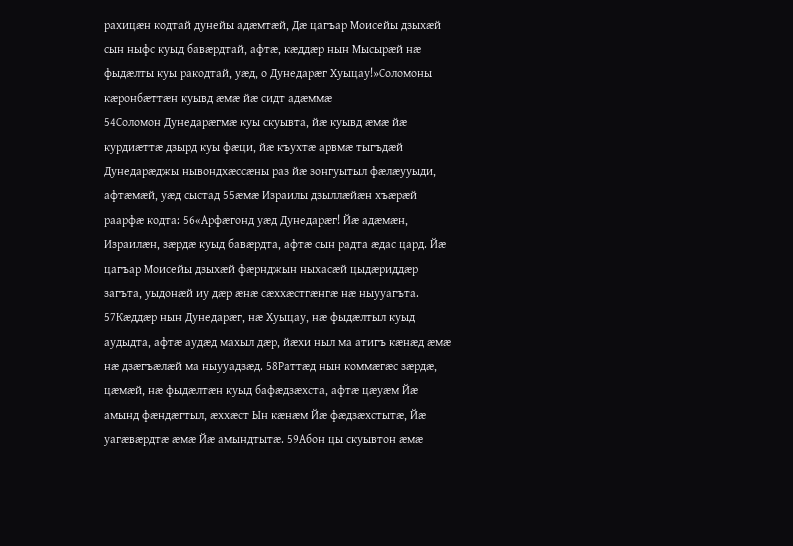рахицӕн кодтай дунейы адӕмтӕй, Дӕ цагъар Моисейы дзыхӕй сын ныфс куыд бавӕрдтай, афтӕ, кӕддӕр нын Мысырӕй нӕ фыдӕлты куы ракодтай, уӕд, о Дунедарӕг Хуыцау!»Соломоны кӕронбӕттӕн куывд ӕмӕ йӕ сидт адӕммӕ
54Соломон Дунедарӕгмӕ куы скуывта, йӕ куывд ӕмӕ йӕ курдиӕттӕ дзырд куы фӕци, йӕ къухтӕ арвмӕ тыгъдӕй Дунедарӕджы нывондхӕссӕны раз йӕ зонгуытыл фӕлӕууыди, афтӕмӕй, уӕд сыстад 55ӕмӕ Израилы дзыллӕйӕн хъӕрӕй раарфӕ кодта: 56«Арфӕгонд уӕд Дунедарӕг! Йӕ адӕмӕн, Израилӕн, зӕрдӕ куыд бавӕрдта, афтӕ сын радта ӕдас цард. Йӕ цагъар Моисейы дзыхӕй фӕрнджын ныхасӕй цыдӕриддӕр загъта, уыдонӕй иу дӕр ӕнӕ сӕххӕстгӕнгӕ нӕ ныууагъта. 57Кӕддӕр нын Дунедарӕг, нӕ Хуыцау, нӕ фыдӕлтыл куыд аудыдта, афтӕ аудӕд махыл дӕр, йӕхи ныл ма атигъ кӕнӕд ӕмӕ нӕ дзӕгъӕлӕй ма ныууадзӕд. 58Раттӕд нын коммӕгӕс зӕрдӕ, цӕмӕй, нӕ фыдӕлтӕн куыд бафӕдзӕхста, афтӕ цӕуӕм Йӕ амынд фӕндӕгтыл, ӕххӕст Ын кӕнӕм Йӕ фӕдзӕхстытӕ, Йӕ уагӕвӕрдтӕ ӕмӕ Йӕ амындтытӕ. 59Абон цы скуывтон ӕмӕ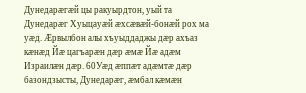Дунедарӕгӕй цы ракуырдтон, уый та Дунедарӕг Хуыцауӕй ӕхсӕвӕй-бонӕй рох ма уӕд. Ӕрвылбон алы хъуыддаджы дӕр ахъаз кӕнӕд Йӕ цагъарӕн дӕр ӕмӕ Йӕ адӕм Израилӕн дӕр. 60Уӕд ӕппӕт адӕмтӕ дӕр базондзысты, Дунедарӕг, ӕмбал кӕмӕн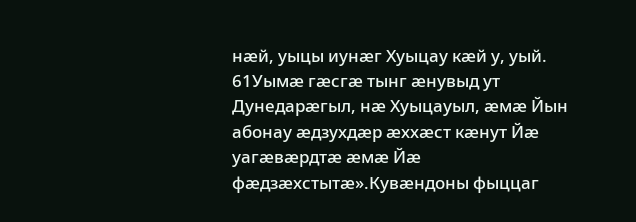нӕй, уыцы иунӕг Хуыцау кӕй у, уый. 61Уымӕ гӕсгӕ тынг ӕнувыд ут Дунедарӕгыл, нӕ Хуыцауыл, ӕмӕ Йын абонау ӕдзухдӕр ӕххӕст кӕнут Йӕ уагӕвӕрдтӕ ӕмӕ Йӕ фӕдзӕхстытӕ».Кувӕндоны фыццаг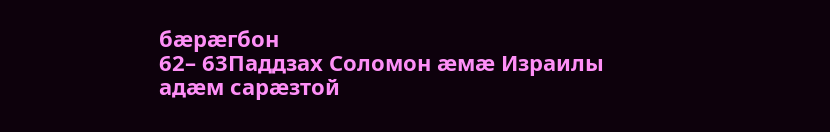бӕрӕгбон
62– 63Паддзах Соломон ӕмӕ Израилы адӕм сарӕзтой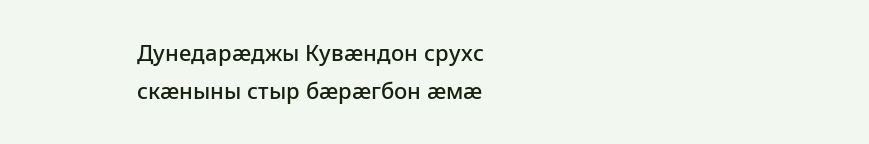Дунедарӕджы Кувӕндон срухс скӕныны стыр бӕрӕгбон ӕмӕ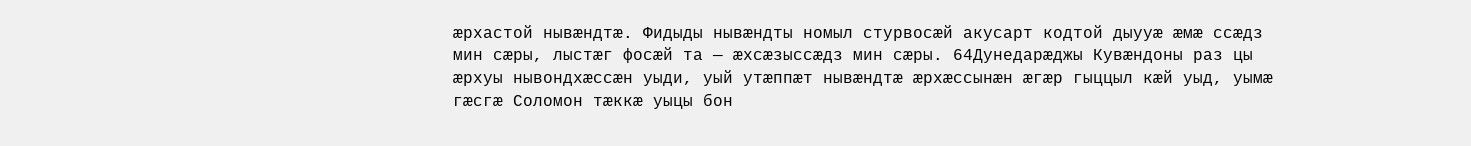ӕрхастой нывӕндтӕ. Фидыды нывӕндты номыл стурвосӕй акусарт кодтой дыууӕ ӕмӕ ссӕдз мин сӕры, лыстӕг фосӕй та — ӕхсӕзыссӕдз мин сӕры. 64Дунедарӕджы Кувӕндоны раз цы ӕрхуы нывондхӕссӕн уыди, уый утӕппӕт нывӕндтӕ ӕрхӕссынӕн ӕгӕр гыццыл кӕй уыд, уымӕ гӕсгӕ Соломон тӕккӕ уыцы бон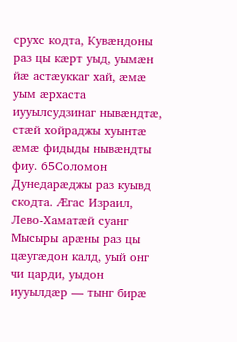срухс кодта, Кувӕндоны раз цы кӕрт уыд, уымӕн йӕ астӕуккаг хай, ӕмӕ уым ӕрхаста иууылсудзинаг нывӕндтӕ, стӕй хойраджы хуынтӕ ӕмӕ фидыды нывӕндты фиу. 65Соломон Дунедарӕджы раз куывд скодта. Ӕгас Израил, Лево-Хаматӕй суанг Мысыры арӕны раз цы цӕугӕдон калд, уый онг чи царди, уыдон иууылдӕр — тынг бирӕ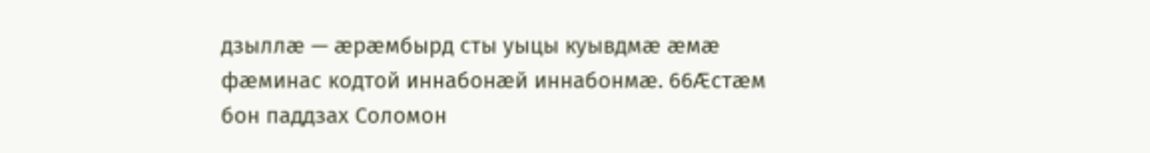дзыллӕ — ӕрӕмбырд сты уыцы куывдмӕ ӕмӕ фӕминас кодтой иннабонӕй иннабонмӕ. 66Ӕстӕм бон паддзах Соломон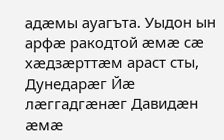адӕмы ауагъта. Уыдон ын арфӕ ракодтой ӕмӕ сӕ хӕдзӕрттӕм араст сты, Дунедарӕг Йӕ лӕггадгӕнӕг Давидӕн ӕмӕ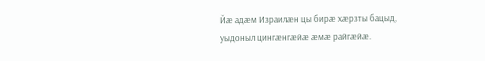Йӕ адӕм Израилӕн цы бирӕ хӕрзты бацыд, уыдоныл цингӕнгӕйӕ ӕмӕ райгӕйӕ.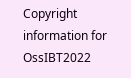Copyright information for
OssIBT2022